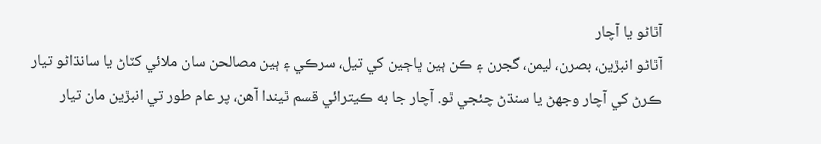آٿاڻو يا آچار
آٿاڻو انبڙين، بصرن، ليمن، گجرن ۽ ڪن ٻين ڀاڄين کي تيل، سرڪي ۽ ٻين مصالحن سان ملائي کٽاڻ يا سانڌاڻو تيار ڪرڻ کي آچار وجهڻ يا سنڌڻ چئجي ٿو. آچار جا به ڪيترائي قسم ٿيندا آهن، پر عام طور تي انبڙين مان تيار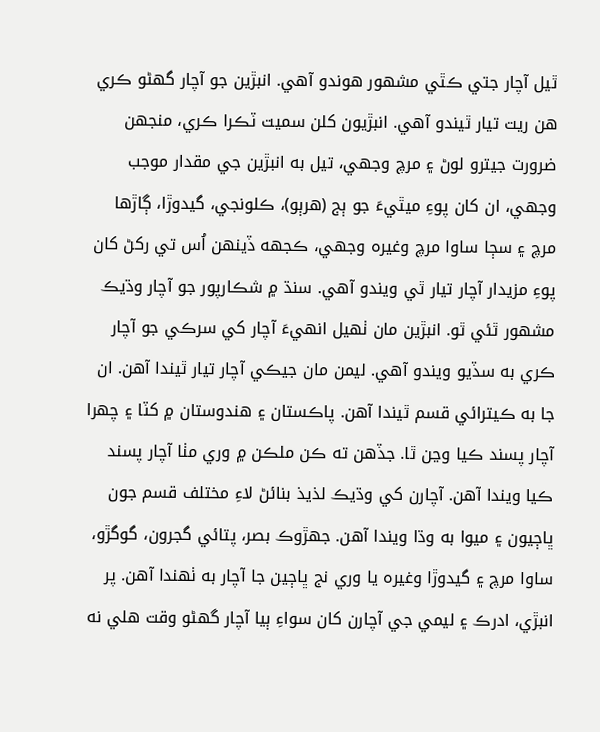ٿيل آچار جتي ڪٿي مشهور هوندو آهي. انبڙين جو آچار گهڻو ڪري هن ريت تيار ٿيندو آهي. انبڙيون کلن سميت ٽڪرا ڪري، منجهن ضرورت جيترو لوڻ ۽ مرچ وجهي، تيل به انبڙين جي مقدار موجب وجهي، ان کان پوءِ ميٿيءَ جو ٻج (هرٻو)، ڪلونجي، گيدوڙا، ڳاڙها مرچ ۽ سڄا ساوا مرچ وغيره وجهي، ڪجهه ڏينهن اُس تي رکڻ کان پوءِ مزيدار آچار تيار ٿي ويندو آهي. سنڌ ۾ شڪارپور جو آچار وڌيڪ مشهور ٿئي ٿو. انبڙين مان ٺهيل انهيءَ آچار کي سرڪي جو آچار ڪري به سڏيو ويندو آهي. ليمن مان جيڪي آچار تيار ٿيندا آهن. ان جا به ڪيترائي قسم ٿيندا آهن. پاڪستان ۽ هندوستان ۾ کٽا ۽ چهرا آچار پسند ڪيا وڃن ٿا. جڏهن ته ڪن ملڪن ۾ وري مٺا آچار پسند ڪيا ويندا آهن. آچارن کي وڌيڪ لذيذ بنائڻ لاءِ مختلف قسم جون ڀاڄيون ۽ ميوا به وڌا ويندا آهن. جهڙوڪ بصر، پتائي گجرون، گوگڙو، ساوا مرچ ۽ گيدوڙا وغيره يا وري نج ڀاڄين جا آچار به ٺهندا آهن. پر انبڙي، ادرڪ ۽ ليمي جي آچارن کان سواءِ ٻيا آچار گهڻو وقت هلي نه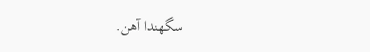سگهندا آهن.